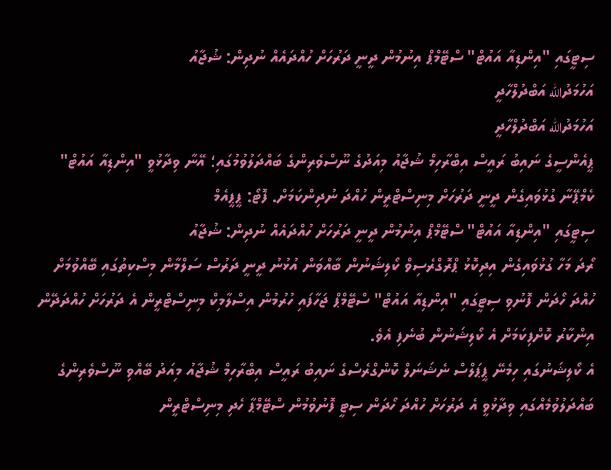ސިޓީގައި "އިންޑިއާ އައުޓް" ސްޓޭމްޕް އިނުމުން ދީނީ ދަރުހަށް ހުއްދައެއް ނުދިން: ޝުޖާއު
އަހުމަދުالله އަބްދުލްހާދީ
އަހުމަދުالله އަބްދުލްހާދީ
ޕީއެންސީގެ ނައިބު ރައީސް އިބްރާހިމް ޝުޖާއު މިއަދުގެ ނޫސްވެރިންގެ ބައްދަލުވުމުގައި؛ އޭނާ ވިދާޅުވީ "އިންޑިއާ އައުޓް" ކެމްޕޭނާ ގުޅުވައިގެން ދީނީ ދަރުހަށް މިނިސްޓްރީން ހުއްދަ ނުދިންކަމަށް. ފޮޓޯ: ޕީޕީއެމް
ސިޓީގައި "އިންޑިއާ އައުޓް" ސްޓޭމްޕް އިނުމުން ދީނީ ދަރުހަށް ހުއްދައެއް ނުދިން: ޝުޖާއު
ރޯދަ މަހާ ގުޅުވައިގެން އިދިކޮޅު ޕްރޮގްރެސިވް ކޯލިޝަނުން ބާއްވަން އުޅުނު ދީނީ ދަރުސް ސަލްމާން މިސްކިތުގައި ބޭއްވުމަށް ހުއްދަ ހޯދަން ފޮނުވި ސިޓީގައި "އިންޑިއާ އައުޓް" ސްޓޭމްޕް ޖަހާފައި ހުރުމުން އިސްލާމިކް މިނިސްޓްރީން އެ ދަރުހަށް ހުއްދަދޭން އިންކާރު ކޮށްފިކަމަށް އެ ކޯލިޝަނުން ބުނެފި އެވެ.
އެ ކޯލިޝަނުގައި ހިމެނޭ ޕީޕަލްސް ނެޝަނަލް ކޮންގްރެސްގެ ނައިބު ރައީސް އިބްރާހިމް ޝުޖާއު މިއަދު ބޭއްވި ނޫސްވެރިންގެ ބައްދަލުވުމެއްގައި ވިދާޅުވީ އެ ދަރުހަށް ހުއްދަ ހޯދަން ސިޓީ ފޮނުވުމުން ސްޓޭމްޕާ ހެދި މިނިސްޓްރީން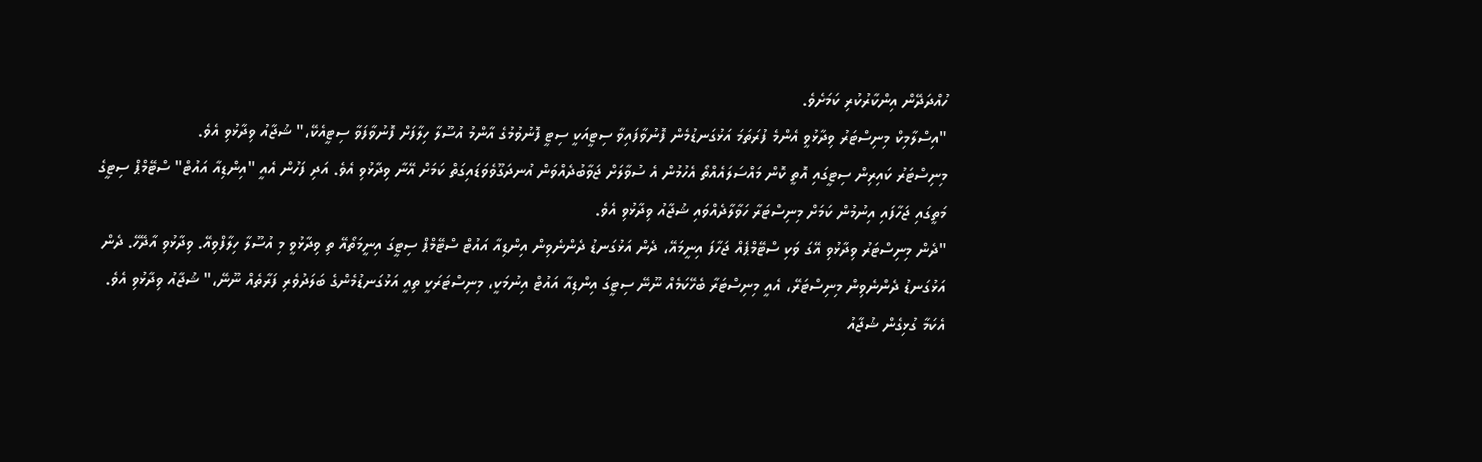ހުއްދަދޭން އިންކާރުކުރި ކަމަށެވެ.
"އިސްލާމިކް މިނިސްޓަރު ވިދާޅުވީ އެންމެ ފުރަތަމަ އަޅުގަނޑުމެން ފޮނުވާފައިވާ ސިޓީއަކީ ސިޓީ ފޮނުވުމުގެ އާންމު އުސޫލާ ހިލާފަށް ފޮނުވާފަވާ ސިޓީއެކޭ،" ޝުޖާއު ވިދާޅުވި އެވެ.
މިނިސްޓަރު ކައިރިން ސިޓީގައި އޮތީ ކޮން މައްސަލައެއްތޯ އެހުމުން އެ ސުވާލަށް ޖަވާބުދެއްވަން އުނދަގޫވެވަޑައިގަތް ކަމަށް އޭނާ ވިދާޅުވި އެވެ. އަދި ފަހުން އެއީ "އިންޑިއާ އައުޓް" ސްޓޭމްޕް ސިޓީގެ މަތީގައި ޖަހާފައި އިނުމުން ކަމަށް މިނިސްޓަރާ ހަވާލާދެއްވައި ޝުޖާއު ވިދާޅުވި އެވެ.
"ދެން މިނިސްޓަރު ވިދާޅުވި އޭގަ ވަކި ސްޓޭމްޕެއް ޖަހާފަ އިނީމައޭ، ދެން އަޅުގަނޑު ދެންނެވިން އިންޑިއާ އައުޓް ސްޓޭމްޕް ސިޓީގަ އިނީމަތޯއޭ ތި ވިދާޅުވީ މި އުސޫލާ ހިލާފްވިއޭ. ވިދާޅުވި އާދޭހޭ. ދެން އަޅުގަނޑު ދެންނެވިން މިނިސްޓަރޭ، އެއީ މިނިސްޓަރާ ބެހޭކަމެއް ނޫނޭ ސިޓީގަ އިންޑިއާ އައުޓް އިނުމަކީ، މިނިސްޓަރަކީ ތިއީ އަޅުގަނޑުމެންގެ ބަލަދުވެރި ފަރާތެއް ނޫނޭ،" ޝުޖާއު ވިދާޅުވި އެވެ.
އެކަމާ ގުޅިގެން ޝުޖާއު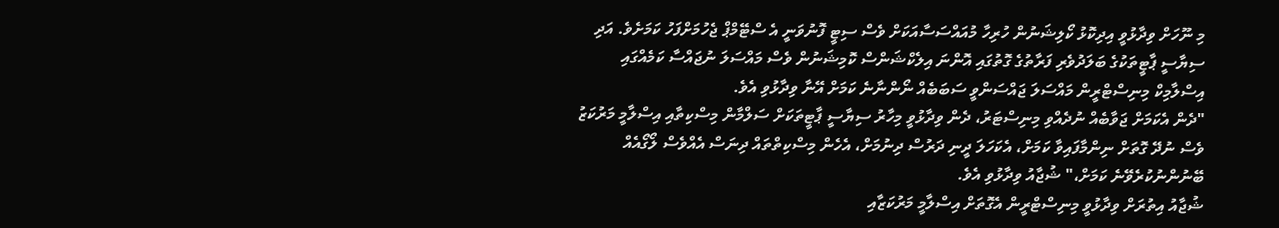މި ނޫހަށް ވިދާޅުވީ އިދިކޮޅު ކޯލިޝަނުން ހުރިހާ މުއައްސަސާއަކަށް ވެސް ސިޓީ ފޮނުވަނީ އެ ސްޓޭމްޕް ޖެހުމަށްފަހު ކަމަށެވެ. އަދި ސިޔާސީ ޕާޓީތަކުގެ ބަލަދުވެރި ފަރާތުގެ ގޮތުގައި އޮންނަ އިލެކްޝަންސް ކޮމިޝަނުން ވެސް މައްސަލަ ނުޖައްސާ ކަމެއްގައި އިސްލާމިކް މިނިސްޓްރީން މައްސަލަ ޖައްސަންވީ ސަބަބެއް ނޯންނާނެ ކަމަށް އޭނާ ވިދާޅުވި އެވެ.
"ދެން އެކަމަށް ޖަވާބެއް ނުދެއްވި މިނިސްޓަރު، ދެން ވިދާޅުވީ މިހާރު ސިޔާސީ ޕާޓީތަކަށް ސަލްމާން މިސްކިތާއި އިސްލާމީ މަރުކަޒު ވެސް ނުދޭ ގޮތަށް ނިންމާފައިވާ ކަމަށް، އެކަހަލަ ދީނި ދަރުސް ދިނުމަށް، އެހެން މިސްކިތްތައް ދިނަސް އެއްވެސް ލޯގޯއެއް ބޭނުންނުކުރެވޭނެ ކަމަށް،" ޝުޖާއު ވިދާޅުވި އެވެ.
ޝުޖާއު އިތުރަށް ވިދާޅުވީ މިނިސްޓްރީން އެގޮތަށް އިސްލާމީ މަރުކަޒާއި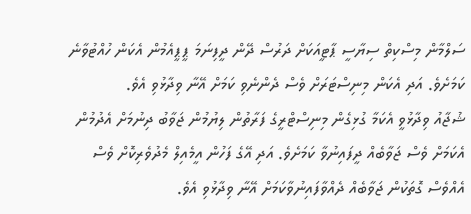ސަލްމާން މިސްކިތް ސިޔާސީ ޕާޓީއަކަށް ދަރުސް ދޭން ދީފިނަމަ ޕީޕީއެމުން އެކަން ހުއްޓުވާނެ ކަމަށެވެ. އަދި އެކަން މިނިސްޓަރަށް ވެސް ދެންނެވި ކަމަށް އޭނާ ވިދާޅުވި އެވެ.
ޝުޖާއު ވިދާޅުވީ އެކަމާ ގުޅިގެން މިނިސްޓްރީގެ ފަރާތުން ލިޔުމުން ޖަވާބު ދިނުމަށް އެދުމުން އެކަމަށް ވެސް ޖަވާބެއް ދީފައިނުވާ ކަމަށެވެ. އަދި އޭގެ ފަހުން އީމެއިލް މެދުވެރިކޮށް ވެސް އެއްވެސް ގޮތަކުން ޖަވާބެއް ދެއްވާފައިނުވާކަމަށް އޭނާ ވިދާޅުވި އެވެ.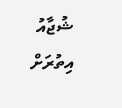ޝުޖާއު އިތުރަށް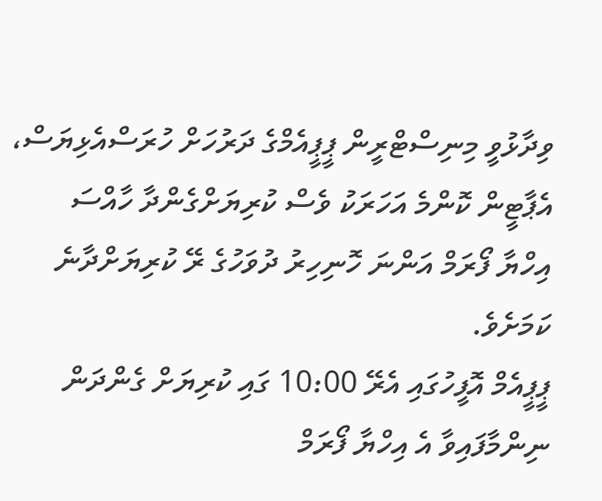ވިދާޅުވީ މިނިސްޓްރީން ޕީޕީއެމްގެ ދަރުހަށް ހުރަސްއެޅިޔަސް، އެޕާޓީން ކޮންމެ އަހަރަކު ވެސް ކުރިޔަށްގެންދާ ހާއްސަ އިހްޔާ ފޯރަމް އަންނަ ހޮނިހިރު ދުވަހުގެ ރޭ ކުރިޔަށްދާނެ ކަމަށެވެ.
ޕީޕީއެމް އޮފީހުގައި އެރޭ 10:00 ގައި ކުރިޔަށް ގެންދަން ނިންމާފައިވާ އެ އިހްޔާ ފޯރަމް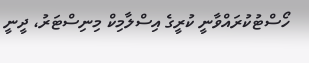ހޯސްޓުކުރައްވާނީ ކުރީގެ އިސްލާމިކް މިނިސްޓަރު، ދީނީ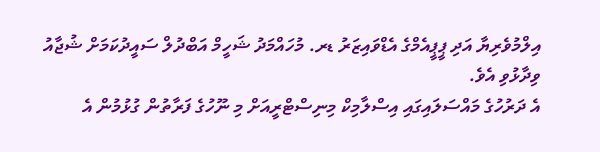އިލްމުވެރިޔާ އަދި ޕީޕީއެމްގެ އެޑްވައިޒަރު ޑރ. މުހައްމަދު ޝަހީމް އަބްދުލް ސައީދުކަމަށް ޝުޖާއު ވިދާޅުވި އެވެ.
އެ ދަރުހުގެ މައްސަލައިގައި އިސްލާމިކް މިނިސްޓްރީއަށް މި ނޫހުގެ ފަރާތުން ގުޅުމުން އެ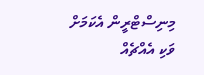މިނިސްޓްރީން އެކަމަށް ވަކި އެއްޗެއް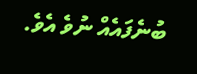ބުނެފައެއް ނުވެ އެވެ.